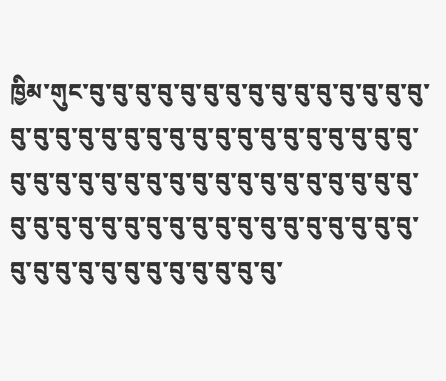ཁྱིམ་གུང་བུ་བུ་བུ་བུ་བུ་བུ་བུ་བུ་བུ་བུ་བུ་བུ་བུ་བུ་བུ་བུ་བུ་བུ་བུ་བུ་བུ་བུ་བུ་བུ་བུ་བུ་བུ་བུ་བུ་བུ་བུ་བུ་བུ་བུ་བུ་བུ་བུ་བུ་བུ་བུ་བུ་བུ་བུ་བུ་བུ་བུ་བུ་བུ་བུ་བུ་བུ་བུ་བུ་བུ་བུ་བུ་བུ་བུ་བུ་བུ་བུ་བུ་བུ་བུ་བུ་བུ་བུ་བུ་བུ་བུ་བུ་བུ་བུ་བུ་བུ་བུ་བུ་བུ་བུ་བུ་བུ་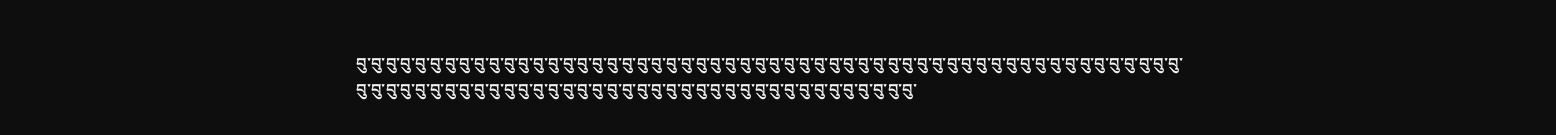བུ་བུ་བུ་བུ་བུ་བུ་བུ་བུ་བུ་བུ་བུ་བུ་བུ་བུ་བུ་བུ་བུ་བུ་བུ་བུ་བུ་བུ་བུ་བུ་བུ་བུ་བུ་བུ་བུ་བུ་བུ་བུ་བུ་བུ་བུ་བུ་བུ་བུ་བུ་བུ་བུ་བུ་བུ་བུ་བུ་བུ་བུ་བུ་བུ་བུ་བུ་བུ་བུ་བུ་བུ་བུ་བུ་བུ་བུ་བུ་བུ་བུ་བུ་བུ་བུ་བུ་བུ་བུ་བུ་བུ་བུ་བུ་བུ་བུ་བུ་བུ་བུ་བུ་བུ་བུ་བུ་བུ་བུ་བུ་བུ་བུ་བུ་བུ་བུ་བུ་བུ་བུ་བུ་བུ་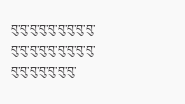བུ་བུ་བུ་བུ་བུ་བུ་བུ་བུ་བུ་བུ་བུ་བུ་བུ་བུ་བུ་བུ་བུ་བུ་བུ་བུ་བུ་བུ་བུ་བུ་བུ་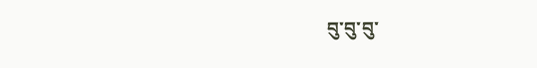བུ་བུ་བུ་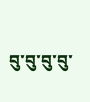བུ་བུ་བུ་བུ་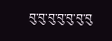བུ་བུ་བུ་བུ་བུ་བུ་བུ